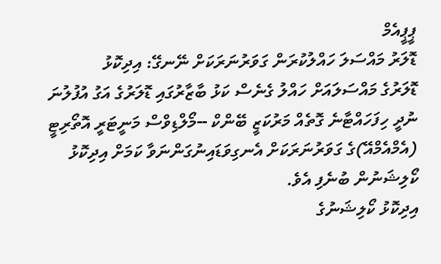ޕީޕީއެމް
ޑޮލަރު މައްސަލަ ހައްލުކުރަން ގަވަރުނަރަކަށް ނޭނގޭ: އިދިކޮޅު
ޑޮލަރުގެ މައްސަލައަށް ހައްލު ގެނެސް ކަޅު ބާޒާރުގައި ޑޮލަރުގެ އަގު އުފުލުނަ ނުދީ ހިފަހައްޓާނެ ގޮތެއް މަރުކަޒީ ބޭންކް --މޯލްޑިވްސް މަނީޓަރީ އޮތޯރިޓީ (އެމްއެމްއޭ)ގެ ގަވަރުނަރަކަށް އެނގިވަޑައިނުގަންނަވާ ކަމަށް އިދިކޮޅު ކޯލިޝަނުން ބުނެފި އެވެ.
އިދިކޮޅު ކޯލިޝަނުގެ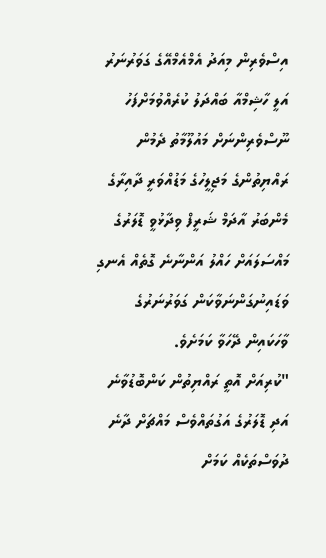އިސްވެރިން މިއަދު އެމްއެމްއޭގެ ގަވަރުނަރު އަލީ ހާޝިމްއާ ބައްދަލު ކުރެއްވުމަށްފަހު ނޫސްވެރިންނަށް މައުލޫމާތު ދެމުން ރައްޔިތުންގެ މަޖިލީހުގެ މަޑުއްވަރީ ދާއިރާގެ މެންބަރު އާދަމް ޝަރީފް ވިދާޅުވީ ޑޮލަރުގެ މައްސަލައަށް ހައްލު އަންނާނެ ގޮތެއް އެނގި ވަޑައިނުގަންނަވާކަން ގަވަރުނަރުގެ ވާހަކައިން ދޭހަވާ ކަމަށެވެ.
"ކުރިއަށް އޮތީ ރައްޔިތުން ކަންބޮޑުވާނެ އަދި ޑޮލަރުގެ އަގުތައްވެސް މައްޗަށް ދާނެ ދުވަސްތަކެއް ކަމަށް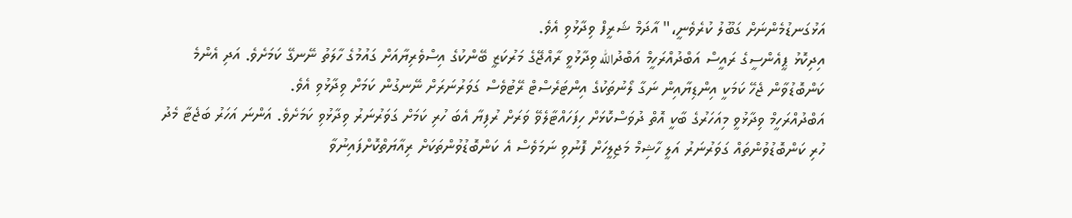އަޅުގަނޑުމެންނަށް ގަބޫލު ކުރެވެނީ،" އާދަމް ޝަރީފް ވިދާޅުވި އެވެ.
އިދިކޮޅު ޕީއެންސީގެ ރައީސް އަބްދުއްރަހީމް އަބްދުالله ވިދާޅުވީ ރާއްޖޭގެ މަރުކަޒީ ބޭންކުގެ އިސްވެރިޔާއަށް ގައުމުގެ ހާލަތު ނޭނގޭ ކަމަށެވެ. އަދި އެންމެ ކަންބޮޑުވާން ޖެހޭ ކަމަކީ އިންޑިޔާއިން ނަގާ ލޯނުތަކުގެ އިންޓަރެސްޓް ރޭޓުވެސް ގަވަރުނަރަށް ނޭނގުން ކަމަށް ވިދާޅުވި އެވެ.
އަބްދުއްރަހީމް ވިދާޅުވީ މިއަހަރުގެ ބާކީ އޮތް ދުވަސްކޮޅަށް ހިފަހައްޓާލެވޭ ވަރަށް ރުފިޔާ އެބަ ހުރި ކަމަށް ގަވަރުނަރު ވިދާޅުވި ކަމަށެވެ. އަންނަ އަހަރު ބަޖެޓާ މެދު ހުރި ކަންބޮޑުވުންތައް ގަވަރުނަރު އަލީ ހާޝިމް މަޖިލީހަށް ފޮނުވި ނަމަވެސް އެ ކަންބޮޑުވުންތަކަށް ރިއާޔަތްކޮށްފައިނުވާ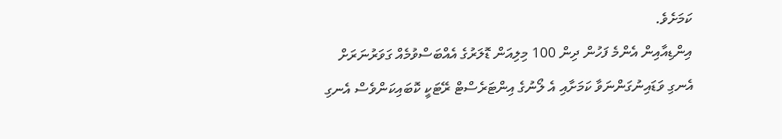ކަމަށެވެ.
އިންޑިއާއިން އެންމެ ފަހުން ދިން 100 މިލިއަން ޑޮލަރުގެ އެއްބަސްވުމެއް ގަވަރުނަރަށް އެނގި ވަޑައިނުގަންނަވާ ކަމަށާއި އެ ލޯނުގެ އިންޓަރެސްޓް ރޭޓަކީ ކޮބައިކަންވެސް އެނގި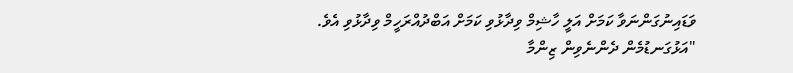ވަޑައިނުގަންނަވާ ކަމަށް އަލީ ހާޝިމް ވިދާޅުވި ކަމަށް އަބްދުއްރަހީމް ވިދާޅުވި އެވެ.
"އަޅުގަނޑުމެން ދެންނެވިން ޒިންމާ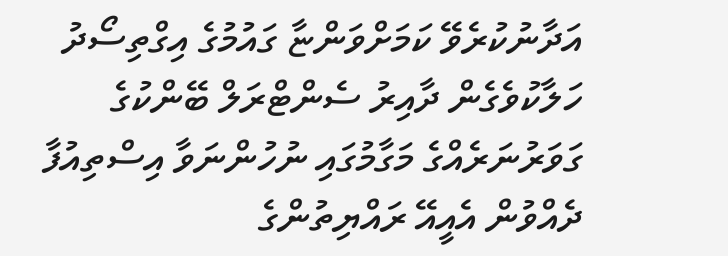އަދާނުކުރެވޭ ކަމަށްވަންޏާ ގައުމުގެ އިގްތިސޯދު ހަލާކުވެގެން ދާއިރު ސެންޓްރަލް ބޭންކުގެ ގަވަރުނަރެއްގެ މަގާމުގައި ނުހުންނަވާ އިސްތިއުފާ ދެއްވުން އެއީއޭ ރައްޔިތުންގެ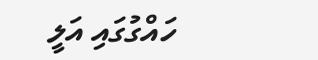ހައްގުގައި އަލީ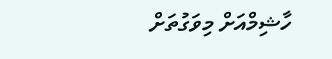ހާޝިމްއަށް މިވަގުތަށް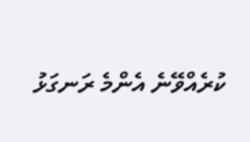ކުރެއްވޭނެ އެންމެ ރަނގަޅު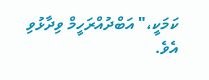ކަމަކީ،" އަބްދުއްރަހީމް ވިދާޅުވި އެވެ.